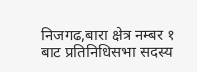निजगढ,बारा क्षेत्र नम्बर १ बाट प्रतिनिधिसभा सदस्य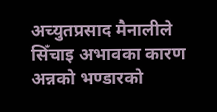अच्युतप्रसाद मैनालीले सिँचाइ अभावका कारण अन्नको भण्डारको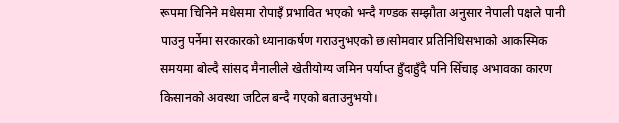रूपमा चिनिने मधेसमा रोपाइँ प्रभावित भएको भन्दै गण्डक सम्झौता अनुसार नेपाली पक्षले पानी पाउनु पर्नेमा सरकारको ध्यानाकर्षण गराउनुभएको छ।सोमवार प्रतिनिधिसभाको आकस्मिक समयमा बोल्दै सांसद मैनालीले खेतीयोग्य जमिन पर्याप्त हुँदाहुँदै पनि सिँचाइ अभावका कारण किसानको अवस्था जटिल बन्दै गएको बताउनुभयो।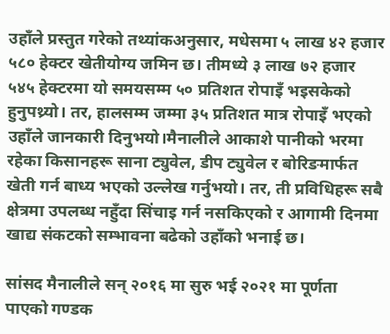उहाँले प्रस्तुत गरेको तथ्यांकअनुसार, मधेसमा ५ लाख ४२ हजार ५८० हेक्टर खेतीयोग्य जमिन छ। तीमध्ये ३ लाख ७२ हजार ५४५ हेक्टरमा यो समयसम्म ५० प्रतिशत रोपाइँ भइसकेको हुनुपथ्र्यो। तर, हालसम्म जम्मा ३५ प्रतिशत मात्र रोपाइँ भएको उहाँले जानकारी दिनुभयो।मैनालीले आकाशे पानीको भरमा रहेका किसानहरू साना ट्युवेल, डीप ट्युवेल र बोरिङमार्फत खेती गर्न बाध्य भएको उल्लेख गर्नुभयो। तर, ती प्रविधिहरू सबै क्षेत्रमा उपलब्ध नहुँदा सिंचाइ गर्न नसकिएको र आगामी दिनमा खाद्य संकटको सम्भावना बढेको उहाँको भनाई छ।

सांसद मैनालीले सन् २०१६ मा सुरु भई २०२१ मा पूर्णता पाएको गण्डक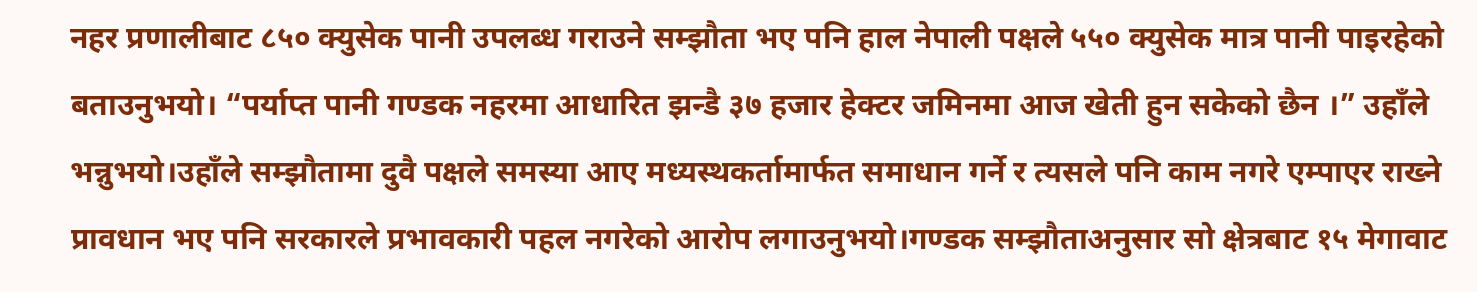नहर प्रणालीबाट ८५० क्युसेक पानी उपलब्ध गराउने सम्झौता भए पनि हाल नेपाली पक्षले ५५० क्युसेक मात्र पानी पाइरहेको बताउनुभयो। “पर्याप्त पानी गण्डक नहरमा आधारित झन्डै ३७ हजार हेक्टर जमिनमा आज खेती हुन सकेको छैन ।” उहाँले भन्नुभयो।उहाँले सम्झौतामा दुवै पक्षले समस्या आए मध्यस्थकर्तामार्फत समाधान गर्ने र त्यसले पनि काम नगरे एम्पाएर राख्ने प्रावधान भए पनि सरकारले प्रभावकारी पहल नगरेको आरोप लगाउनुभयो।गण्डक सम्झौताअनुसार सो क्षेत्रबाट १५ मेगावाट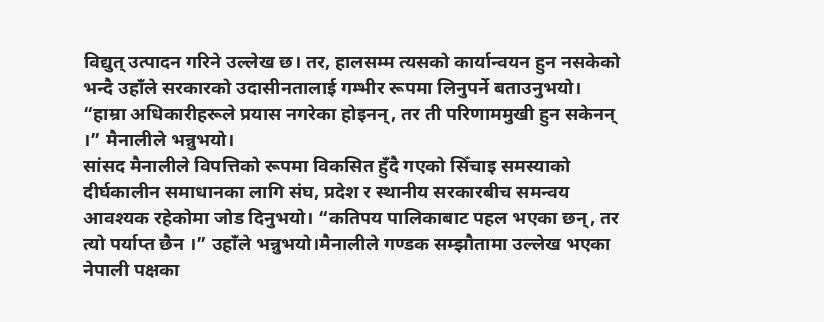विद्युत् उत्पादन गरिने उल्लेख छ। तर, हालसम्म त्यसको कार्यान्वयन हुन नसकेको भन्दै उहाँले सरकारको उदासीनतालाई गम्भीर रूपमा लिनुपर्ने बताउनुभयो। “हाम्रा अधिकारीहरूले प्रयास नगरेका होइनन्, तर ती परिणाममुखी हुन सकेनन् ।” मैनालीले भन्नुभयो।
सांसद मैनालीले विपत्तिको रूपमा विकसित हुँदै गएको सिँचाइ समस्याको दीर्घकालीन समाधानका लागि संघ, प्रदेश र स्थानीय सरकारबीच समन्वय आवश्यक रहेकोमा जोड दिनुभयो। “कतिपय पालिकाबाट पहल भएका छन्, तर त्यो पर्याप्त छैन ।” उहाँले भन्नुभयो।मैनालीले गण्डक सम्झौतामा उल्लेख भएका नेपाली पक्षका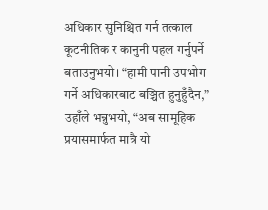अधिकार सुनिश्चित गर्न तत्काल कूटनीतिक र कानुनी पहल गर्नुपर्ने बताउनुभयो। “हामी पानी उपभोग गर्ने अधिकारबाट बञ्चित हुनुहुँदैन,” उहाँले भन्नुभयो, “अब सामूहिक प्रयासमार्फत मात्रै यो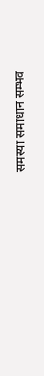समस्या समाधान सम्भव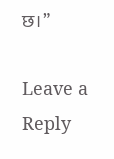छ।”

Leave a Reply